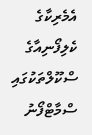އެމެރިކާގެ ކެލިފޯނިއާގެ ސްކޫލްތަކުގައި ސްމާޓްފޯނު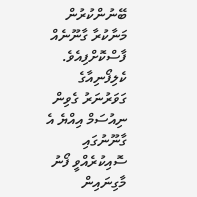ބޭނުންކުރުން މަނާކުރާ ގާނޫނެއް ފާސްކޮށްފިއެވެ.
ކެލިފޯނިއާގެ ގަވަރުނަރު ގެވިން ނިއުސަމް އިއްޔެ އެ ގާނޫނުގައި ސޮއިކުރެއްވީ ފޯނު މާގިނައިން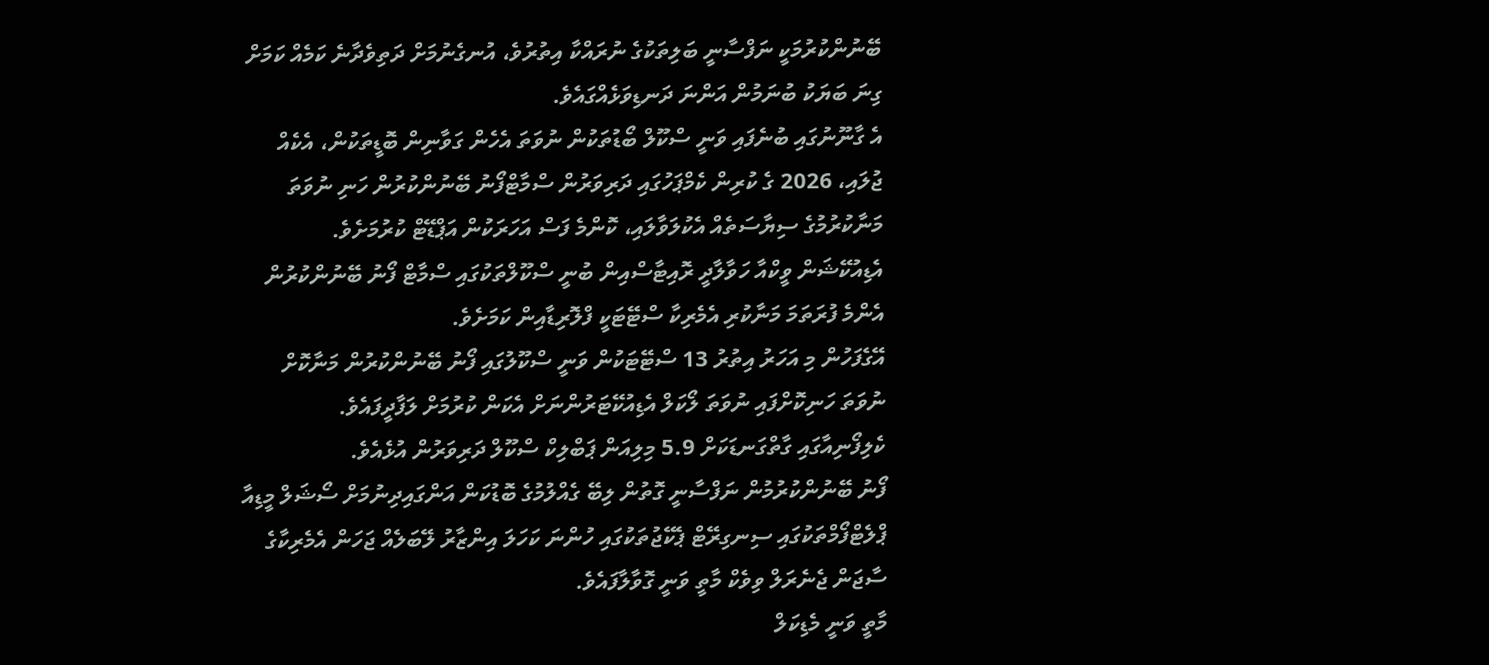ބޭނުންކުރުމަކީ ނަފްސާނީ ބަލިތަކުގެ ނުރައްކާ އިތުރުވެ، އުނގެނުމަށް ދަތިވެދާނެ ކަމެއް ކަމަށް ގިނަ ބަޔަކު ބުނަމުން އަންނަ ދަނޑިވަޅެއްގައެވެ.
އެ ގާނޫނުގައި ބުނެފައި ވަނީ ސްކޫލް ބޯޑުތަކުން ނުވަތަ އެހެން ގަވާނިން ބޮޑީތަކުން، އެކެއް ޖުލައި، 2026 ގެ ކުރިން ކެމްޕަހުގައި ދަރިވަރުން ސްމާޓްފޯނު ބޭނުންކުރުން ހަނި ނުވަތަ މަނާކުރުމުގެ ސިޔާސަތެއް އެކުލަވާލައި، ކޮންމެ ފަސް އަހަރަކުން އަޕްޑޭޓް ކުރުމަށެވެ.
އެޑިއުކޭޝަން ވީކްއާ ހަވާލާދީ ރޮއިޓާސްއިން ބުނީ ސްކޫލްތަކުގައި ސްމާޓް ފޯނު ބޭނުންކުރުން އެންމެ ފުރަތަމަ މަނާކުރި އެމެރިކާ ސްޓޭޓަކީ ފްލޮރިޑާއިން ކަމަށެވެ.
އޭގެފަހުން މި އަހަރު އިތުރު 13 ސްޓޭޓަކުން ވަނީ ސްކޫލުގައި ފޯނު ބޭނުންކުރުން މަނާކޮށް ނުވަތަ ހަނިކޮށްފައި ނުވަތަ ލޯކަލް އެޑިއުކޭޓަރުންނަށް އެކަން ކުރުމަށް ލަފާދީފައެވެ.
ކެލިފޯނިއާގައި ގާތްގަނޑަކަށް 5.9 މިލިއަން ޕަބްލިކް ސްކޫލް ދަރިވަރުން އުޅެއެވެ.
ފޯނު ބޭނުންކުރުމުން ނަފްސާނީ ގޮތުން ލިބޭ ގެއްލުމުގެ ބޮޑުކަން އަންގައިދިނުމަށް ސޯޝަލް މީޑިއާ ޕްލެޓްފޯމްތަކުގައި ސިނގިރޭޓް ޕެކޭޖުތަކުގައި ހުންނަ ކަހަލަ އިންޒާރު ލޭބަލެއް ޖަހަން އެމެރިކާގެ ސާޖަން ޖެނެރަލް ވިވެކް މާތީ ވަނީ ގޮވާލާފައެވެ.
މާތީ ވަނީ މެޑިކަލް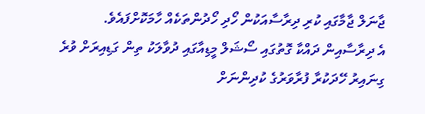ޖާނަލް ޖާމާގައި ކުރި ދިރާސާއަކުން ހޯދި ހޯދުންތަކެއް ހާމަކޮށްފައެވެ.
އެ ދިރާސާއިން ދައްކާ ގޮތުގައި ސޯޝަލް މީޑިއާގައި ދުވާލަކު ތިން ގަޑިއިރަށް ވުރެ ގިނައިރު ހޭދަކުރާ ފުރާވަރުގެ ކުދިންނަށް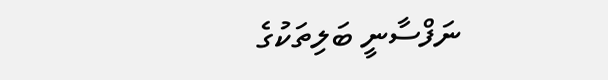ނަފްސާނީ ބަލިތަކުގެ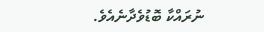ނުރައްކާ ބޮޑުވެދާނެއެވެ.